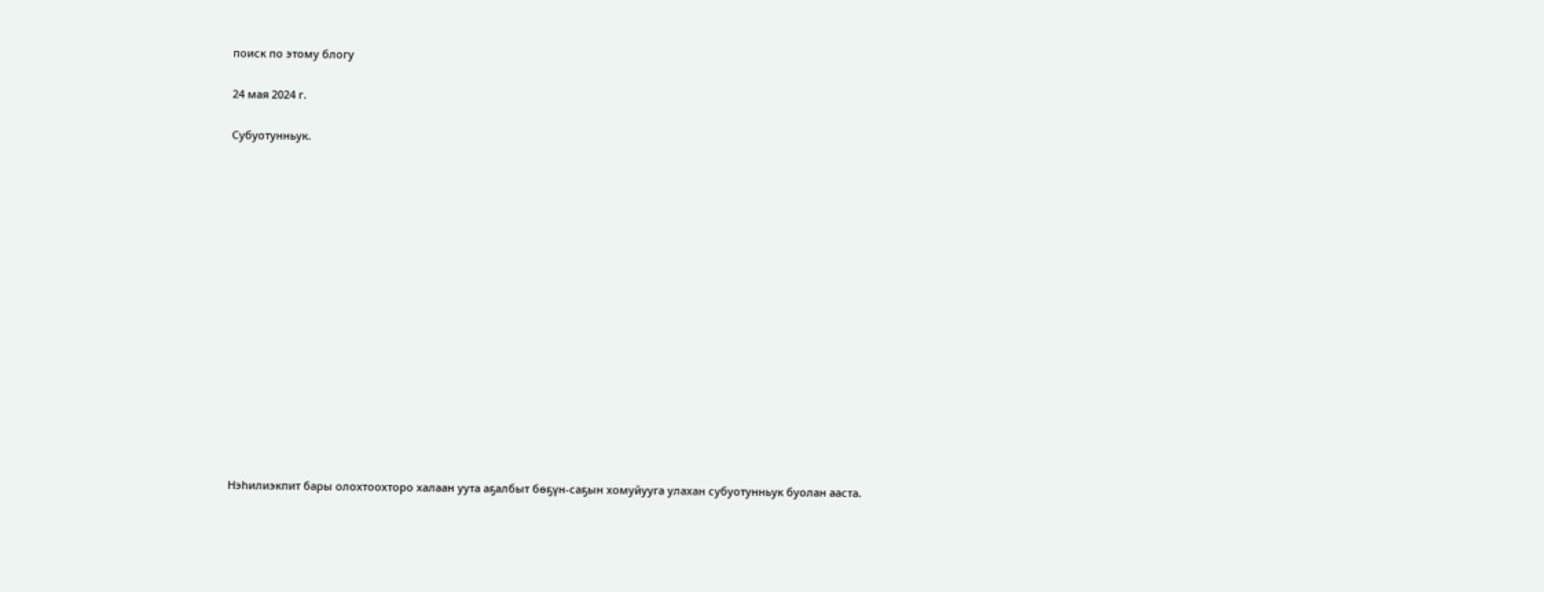поиск по этому блогу

24 мая 2024 г.

Субуотунньук.
















Нэһилиэкпит бары олохтоохторо халаан уута аҕалбыт бөҕүн-саҕын хомуйууга улахан субуотунньук буолан ааста.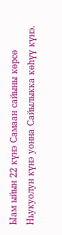Ыам ыйын 22 күнэ Самаан сайыны көрсө Ньукуолун күнэ уонна Сайылыкка көһүү күнэ.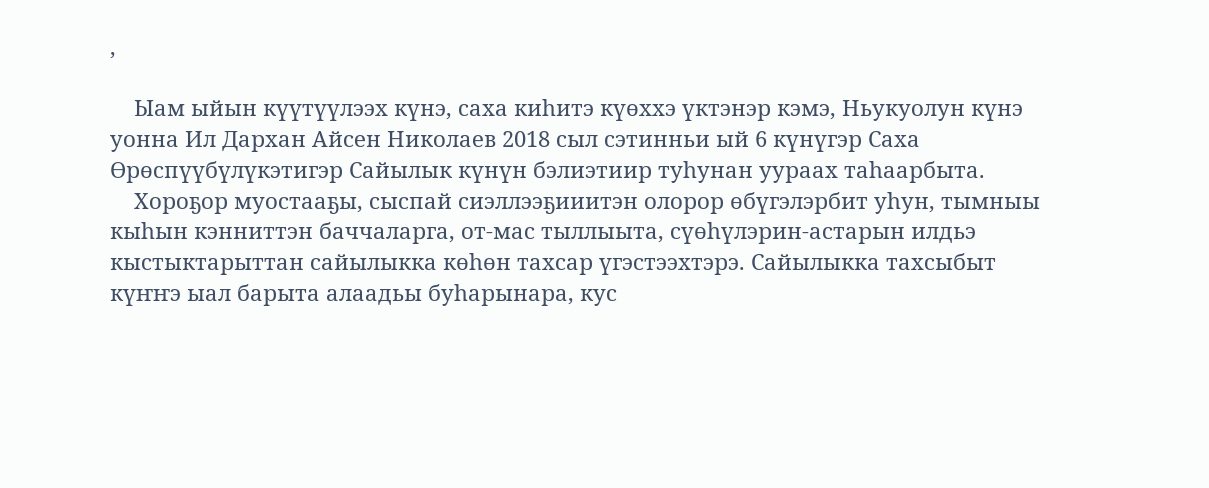,

    Ыам ыйын күүтүүлээх күнэ, саха киһитэ күөххэ үктэнэр кэмэ, Ньукуолун күнэ уонна Ил Дархан Айсен Николаев 2018 сыл сэтинньи ый 6 күнүгэр Саха Өрөспүүбүлүкэтигэр Сайылык күнүн бэлиэтиир туһунан уураах таһаарбыта.
    Хороҕор муостааҕы, сыспай сиэллээҕииитэн олорор өбүгэлэрбит уһун, тымныы кыһын кэнниттэн баччаларга, от-мас тыллыыта, сүөһүлэрин-астарын илдьэ кыстыктарыттан сайылыкка көһөн тахсар үгэстээхтэрэ. Сайылыкка тахсыбыт күҥҥэ ыал барыта алаадьы буһарынара, кус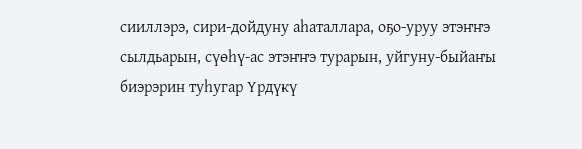сииллэрэ, сири-дойдуну аһаталлара, оҕо-уруу этэҥҥэ сылдьарын, сүөһү-ас этэҥҥэ турарын, уйгуну-быйаҥы биэрэрин туһугар Үрдүкү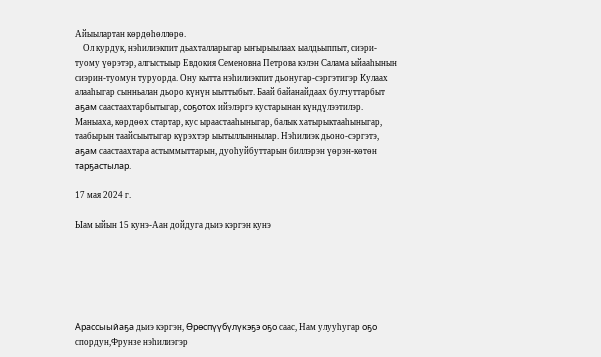Айыылартан көрдөһөллөрө.
    Ол курдук, нэһилиэкпит дьахталларыгар ыҥырыылаах ыалдьыппыт, сиэри-туому үөрэтэр, алгыстыыр Евдокия Семеновна Петрова кэлэн Салама ыйааһынын сиэрин-туомун туруорда. Ону кытта нэһилиэкпит дьонугар-сэргэтигэр Кулаах алааһыгар сынньалан дьоро күнүн ыыттыбыт. Баай байанайдаах булчуттарбыт аҕам саастаахтарбытыгар, соҕотох ийэлэргэ кустарынан күндүлээтилэр. Маныаха, көрдөөх стартар, кус ыраастааһыныгар, балык хатырыктааһыныгар, таабырын таайсыытыгар күрэхтэр ыытыллыннылар. Нэһилиэк дьоно-сэргэтэ, аҕам саастаахтара астыммыттарын, дуоһуйбуттарын биллэрэн үөрэн-көтөн тарҕастылар.

17 мая 2024 г.

Ыам ыйын 15 кунэ-Аан дойдуга дьиэ кэргэн кунэ






Арассыыйаҕа дьиэ кэргэн, Өрөспүүбүлүкэҕэ оҕо саас, Нам улууһугар оҕо спордун,Фрунзе нэһилиэгэр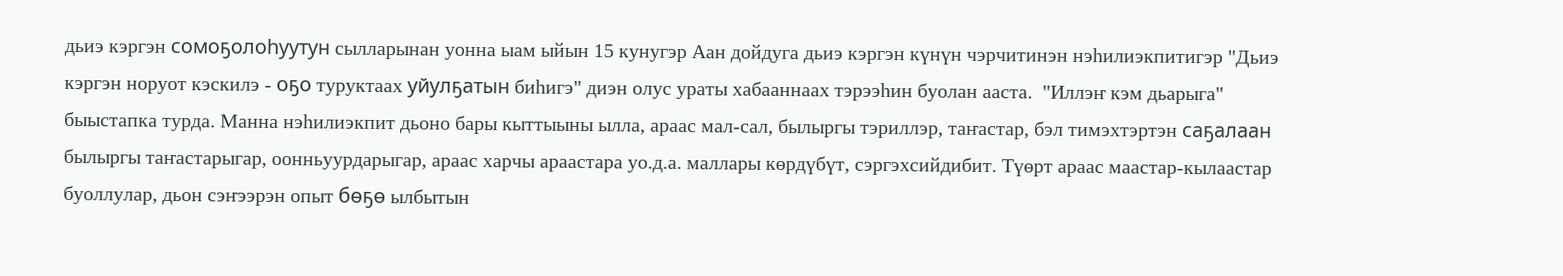дьиэ кэргэн сомоҕолоһуутун сылларынан уонна ыам ыйын 15 кунугэр Аан дойдуга дьиэ кэргэн күнүн чэрчитинэн нэһилиэкпитигэр "Дьиэ кэргэн норуот кэскилэ - оҕо туруктаах уйулҕатын биһигэ" диэн олус ураты хабааннаах тэрээһин буолан ааста.  "Иллэҥ кэм дьарыга" быыстапка турда. Манна нэһилиэкпит дьоно бары кыттыыны ылла, араас мал-сал, былыргы тэриллэр, таҥастар, бэл тимэхтэртэн саҕалаан былыргы таҥастарыгар, оонньуурдарыгар, араас харчы араастара уо.д.а. маллары көрдүбүт, сэргэхсийдибит. Түөрт араас маастар-кылаастар буоллулар, дьон сэҥээрэн опыт бөҕө ылбытын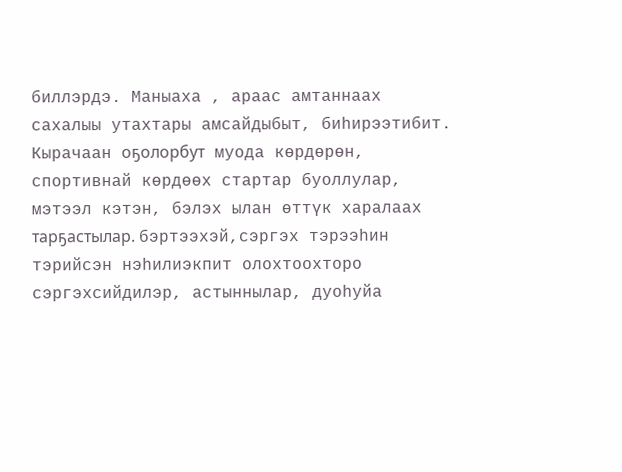биллэрдэ. Маныаха , араас амтаннаах сахалыы утахтары амсайдыбыт, биһирээтибит. Кырачаан оҕолорбут муода көрдөрөн, спортивнай көрдөөх стартар буоллулар, мэтээл кэтэн, бэлэх ылан өттүк харалаах тарҕастылар. бэртээхэй,сэргэх тэрээһин тэрийсэн нэһилиэкпит олохтоохторо сэргэхсийдилэр, астыннылар, дуоһуйа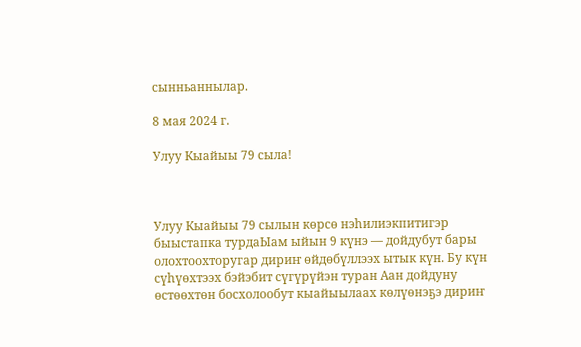сынньаннылар.

8 мая 2024 г.

Улуу Кыайыы 79 сыла!



Улуу Кыайыы 79 сылын көрсө нэһилиэкпитигэр быыстапка турдаЫам ыйын 9 күнэ — дойдубут бары олохтоохторугар дириҥ өйдөбүллээх ытык күн. Бу күн сүһүөхтээх бэйэбит сүгүрүйэн туран Аан дойдуну өстөөхтөн босхолообут кыайыылаах көлүөнэҕэ дириҥ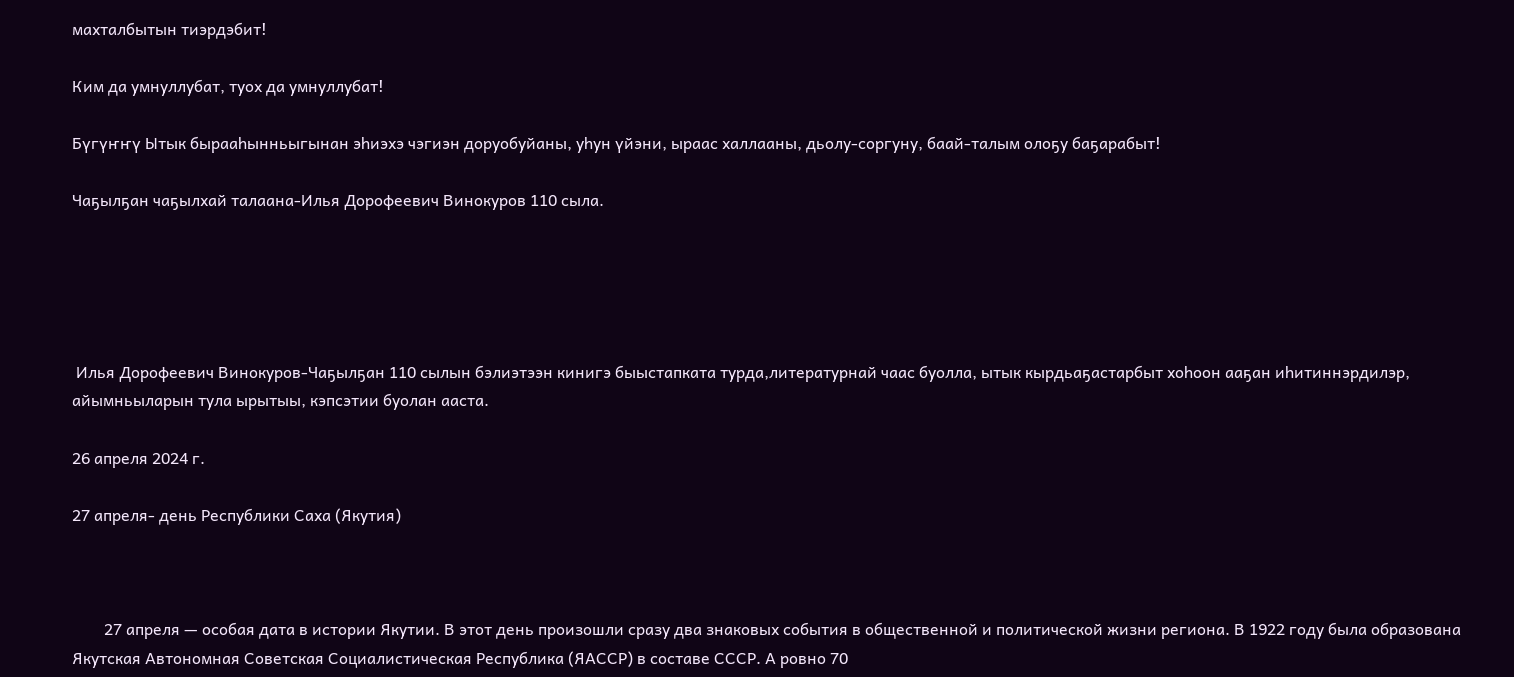махталбытын тиэрдэбит!

Ким да умнуллубат, туох да умнуллубат!

Бүгүҥҥү Ытык бырааһынньыгынан эһиэхэ чэгиэн доруобуйаны, уһун үйэни, ыраас халлааны, дьолу-соргуну, баай-талым олоҕу баҕарабыт!

Чаҕылҕан чаҕылхай талаана-Илья Дорофеевич Винокуров 110 сыла.





 Илья Дорофеевич Винокуров-Чаҕылҕан 110 сылын бэлиэтээн кинигэ быыстапката турда,литературнай чаас буолла, ытык кырдьаҕастарбыт хоһоон ааҕан иһитиннэрдилэр, айымньыларын тула ырытыы, кэпсэтии буолан ааста.

26 апреля 2024 г.

27 апреля- день Республики Саха (Якутия)



        27 апреля — особая дата в истории Якутии. В этот день произошли сразу два знаковых события в общественной и политической жизни региона. В 1922 году была образована Якутская Автономная Советская Социалистическая Республика (ЯАССР) в составе СССР. А ровно 70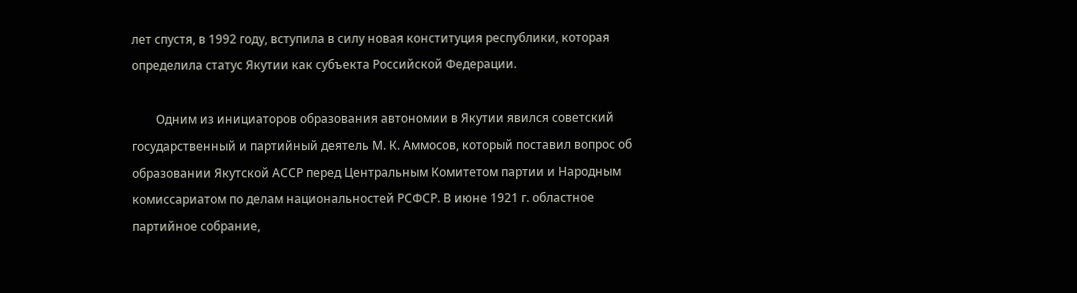лет спустя, в 1992 году, вступила в силу новая конституция республики, которая определила статус Якутии как субъекта Российской Федерации.

        Одним из инициаторов образования автономии в Якутии явился советский государственный и партийный деятель М. К. Аммосов, который поставил вопрос об образовании Якутской АССР перед Центральным Комитетом партии и Народным комиссариатом по делам национальностей РСФСР. В июне 1921 г. областное партийное собрание,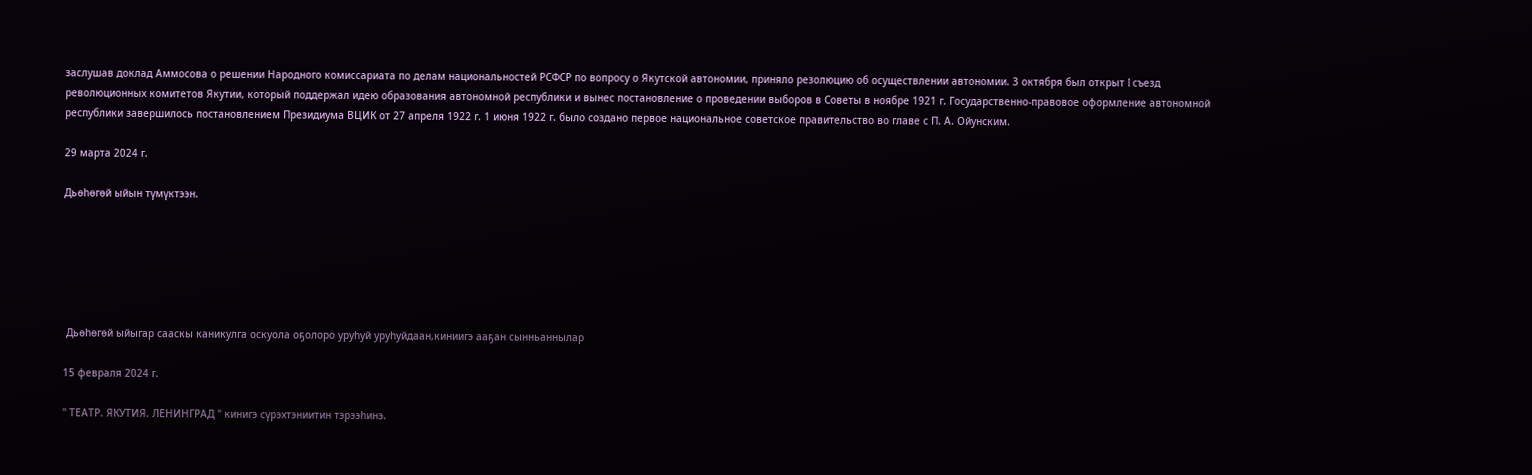заслушав доклад Аммосова о решении Народного комиссариата по делам национальностей РСФСР по вопросу о Якутской автономии, приняло резолюцию об осуществлении автономии. 3 октября был открыт I съезд революционных комитетов Якутии, который поддержал идею образования автономной республики и вынес постановление о проведении выборов в Советы в ноябре 1921 г. Государственно-правовое оформление автономной республики завершилось постановлением Президиума ВЦИК от 27 апреля 1922 г. 1 июня 1922 г. было создано первое национальное советское правительство во главе с П. А. Ойунским.

29 марта 2024 г.

Дьөһөгөй ыйын түмүктээн.






 Дьөһөгөй ыйыгар сааскы каникулга оскуола оҕолоро уруһуй уруһуйдаан,киниигэ ааҕан сынньаннылар

15 февраля 2024 г.

" ТЕАТР. ЯКУТИЯ. ЛЕНИНГРАД " кинигэ сүрэхтэниитин тэрээһинэ.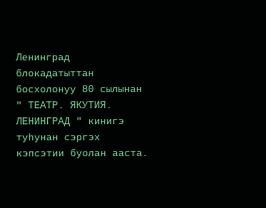Ленинград блокадатыттан босхолонуу 80 сылынан " ТЕАТР. ЯКУТИЯ. ЛЕНИНГРАД " кинигэ туһунан сэргэх кэпсэтии буолан ааста.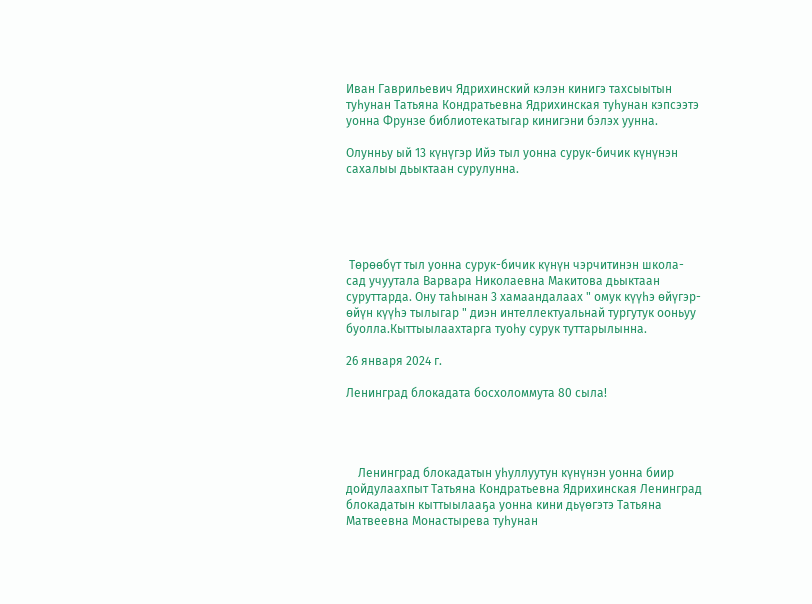Иван Гаврильевич Ядрихинский кэлэн кинигэ тахсыытын туһунан Татьяна Кондратьевна Ядрихинская туһунан кэпсээтэ уонна Фрунзе библиотекатыгар кинигэни бэлэх уунна.

Олунньу ый 13 күнүгэр Ийэ тыл уонна сурук-бичик күнүнэн сахалыы дьыктаан сурулунна.





 Төрөөбүт тыл уонна сурук-бичик күнүн чэрчитинэн школа-сад учуутала Варвара Николаевна Макитова дьыктаан суруттарда. Ону таһынан 3 хамаандалаах " омук күүһэ өйүгэр-өйүн күүһэ тылыгар " диэн интеллектуальнай тургутук ооньуу буолла.Кыттыылаахтарга туоһу сурук туттарылынна.

26 января 2024 г.

Ленинград блокадата босхоломмута 80 сыла!




    Ленинград блокадатын уһуллуутун күнүнэн уонна биир дойдулаахпыт Татьяна Кондратьевна Ядрихинская Ленинград блокадатын кыттыылааҕа уонна кини дьүөгэтэ Татьяна Матвеевна Монастырева туһунан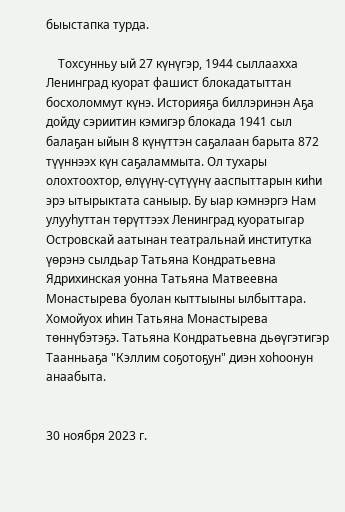быыстапка турда.

    Тохсунньу ый 27 күнүгэр, 1944 сыллаахха Ленинград куорат фашист блокадатыттан босхоломмут күнэ. Историяҕа биллэринэн Аҕа дойду сэриитин кэмигэр блокада 1941 сыл балаҕан ыйын 8 күнүттэн саҕалаан барыта 872 түүннээх күн саҕаламмыта. Ол тухары олохтоохтор, өлүүнү-сүтүүнү ааспыттарын киһи эрэ ытырыктата саныыр. Бу ыар кэмнэргэ Нам улууһуттан төрүттээх Ленинград куоратыгар Островскай аатынан театральнай институтка үөрэнэ сылдьар Татьяна Кондратьевна Ядрихинская уонна Татьяна Матвеевна Монастырева буолан кыттыыны ылбыттара. Хомойуох иһин Татьяна Монастырева төннүбэтэҕэ. Татьяна Кондратьевна дьөүгэтигэр Таанньаҕа "Кэллим соҕотоҕун" диэн хоһоонун анаабыта.


30 ноября 2023 г.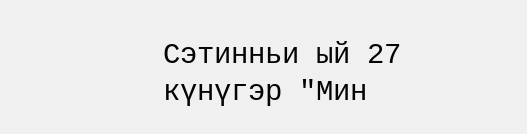Сэтинньи ый 27 күнүгэр "Мин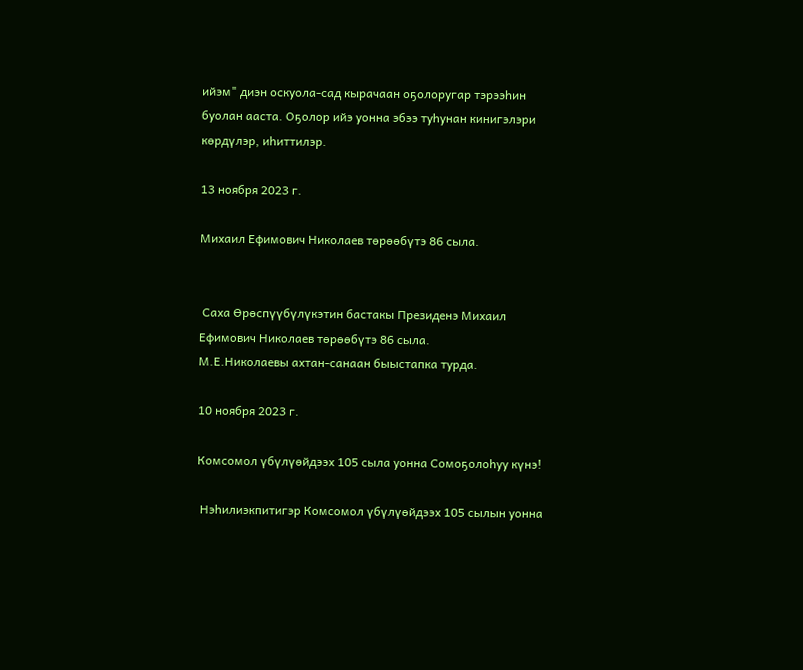ийэм" диэн оскуола-сад кырачаан оҕолоругар тэрээһин буолан ааста. Оҕолор ийэ уонна эбээ туһунан кинигэлэри көрдүлэр, иһиттилэр.

13 ноября 2023 г.

Михаил Ефимович Николаев төрөөбүтэ 86 сыла.


 Саха Өрөспүүбүлүкэтин бастакы Президенэ Михаил Ефимович Николаев төрөөбүтэ 86 сыла.
М.Е.Николаевы ахтан-санаан быыстапка турда.

10 ноября 2023 г.

Комсомол үбүлүөйдээх 105 сыла уонна Сомоҕолоһуу күнэ!

 Нэһилиэкпитигэр Комсомол үбүлүөйдээх 105 сылын уонна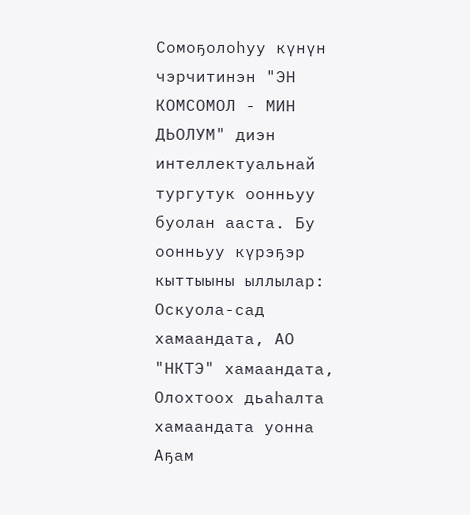Сомоҕолоһуу күнүн чэрчитинэн "ЭН КОМСОМОЛ - МИН ДЬОЛУМ" диэн интеллектуальнай тургутук оонньуу буолан ааста. Бу оонньуу күрэҕэр кыттыыны ыллылар: Оскуола-сад хамаандата, АО "НКТЭ" хамаандата, Олохтоох дьаһалта хамаандата уонна Аҕам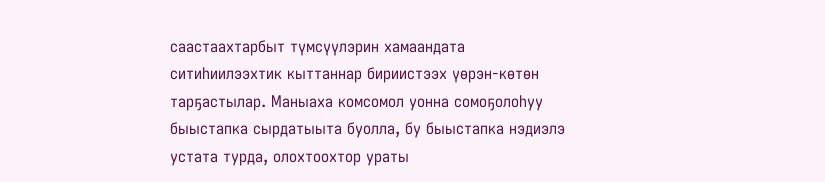саастаахтарбыт түмсүүлэрин хамаандата ситиһиилээхтик кыттаннар бириистээх үөрэн-көтөн тарҕастылар. Маныаха комсомол уонна сомоҕолоһуу быыстапка сырдатыыта буолла, бу быыстапка нэдиэлэ устата турда, олохтоохтор ураты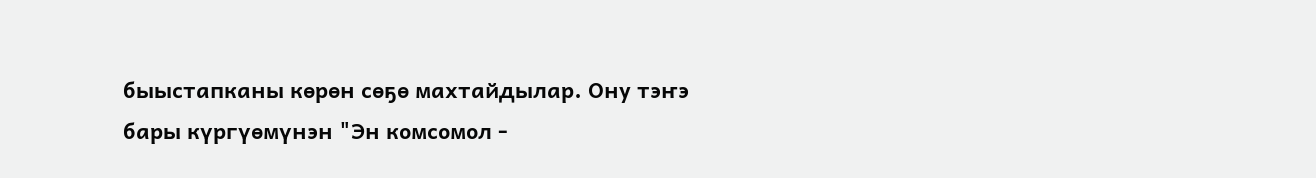быыстапканы көрөн сөҕө махтайдылар. Ону тэҥэ бары күргүөмүнэн "Эн комсомол -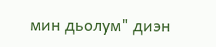мин дьолум" диэн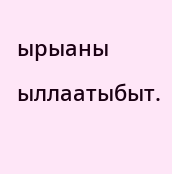ырыаны ыллаатыбыт.